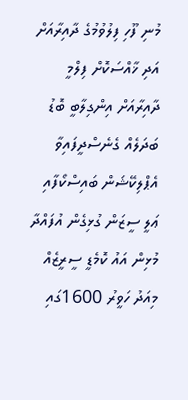މުނި ފޫހި ފިލުވުމުގެ ދާއިރާއަށް އަދި ޚާއްސަކޮށް ފިލްމީ ދާއިރާއަށް އިންގިލާބީ ބޮޑު ބަދަލެއް ގެނެސްދީފައިވާ އެޕްލިކޭޝަން ބައިސްކޯފާއި ޢަލީ ސީޒަން ގުޅިގެން އުފައްދާ މުޅިން އައު ކޮމެޑީ ސީރީޒެއް މިއަދު ހަވީރު 1600ގައި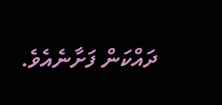ދައްކަން ފަށާނެއެވެ.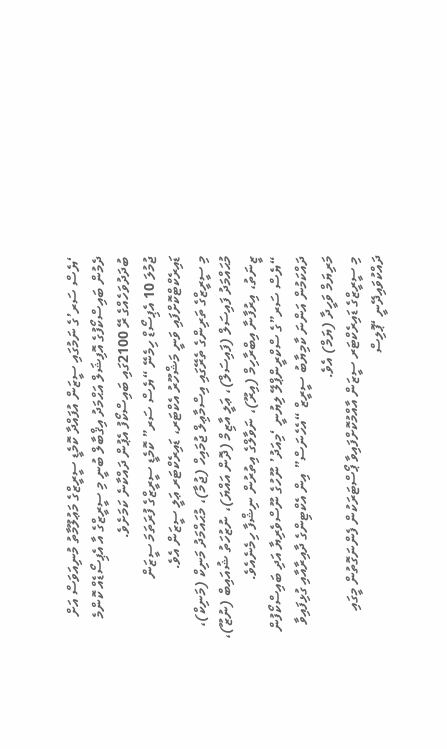‘ޔެސް ސަރ’ގެ ނަމުގައި ސީޒަން އުފައްދާ ކޮމެޑީ ސީރީޒްގެ މަޢުލޫމާތު މުނިއަވަސް އަށް ދެމުން ބައިސްކޯފުގެ އޮފިޝަލް އަޙްމަދު އިޤްބާލް ބުނީ މި ސީރީޒްގެ އާ އެޕިސޯޑެއް ކޮންމެ ބުދަދުވަހެއްގެ ރޭ 2100ގައި ބައިސްކޯފު އެޕުން ދައްކާނެ ކަމަށެވެ.
ޖުމުލަ 10 އެޕިސޯޑް ހިމެނޭ “ޔެސް ސަރ” ކޮމެޑީ ސީރީޒްގެ ފުރަތަމަ ސީޒަން ޑައިރެކްޓްކޮށްފައި ވަނީ މަޝްހޫރު އެކްޓަރ، ޑައިރެކްޓަރ ޢަލީ ސީޒަން އެވެ.
މި ސީރީޒްގެ ތަރިންގެ ތެރޭގައި އިސްމާޢިލް ޖުމައިހް (ޖުމާ)، މުޙައްމަދު މަނިކް (މަނިކް)، މުޙައްމަދު ފައިސަލް (ފައިސަލް)، ޢަލީ އާޒިމް (ދޮން އައްޔަ)، ނުޒުހަތު ޝުއައިބް (ނުޒޫ)، ޒީނަތު، އިރުފާނާ އިބްރާހިމް (އިރޫ)، ނަވާލްގެ އިތުރުން ނިޝްފާ ހިމެނެއެވެ.
“ޔެސް ސަރ”ގެ ސްކްރީންޕްލޭ ލިޔުނީ ‘މިއަދު’ ނޫހުގެ ނޫސްވެރިޔާ އަދި ބައިސްކޯފުން ދައްކަމުން އަންނަ ކާމިޔާބު ސީރީޒް “އެހެނަސް” އިން އެކްޓިންގެ ދާއިރާއާއި ގުޅިފައިވާ މަރިޔަމް ވަހީދާ (ޔަމް) އެވެ.
މި ސީރީޒްގެ ޑައިރެކްޓަރ ސީޒަން އާއްމުކޮށްފައިވާ ޕޯސްޓަރަކުން ފެންނަގޮތުން މީގައި ދައްކުވައިދޭނީ ‘ޕޮލިސް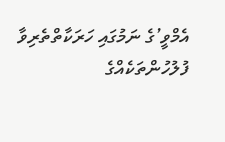އެމްވީ’ގެ ނަމުގައި ހަރަކާތްތެރިވާ ފުލުހުންތަކެއްގެ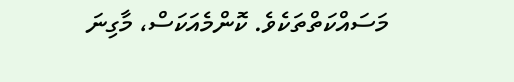މަސައްކަތްތަކެވެ. ކޮންމެއަކަސް، މާގިނަ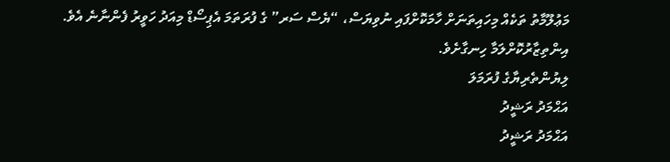މަޢުލޫމާތު ތަކެއް މިހައިތަނަށް ހާމަކޮށްފައި ނުވިޔަސް، “ޔެސް ސަރ” ގެ ފުރަތަމަ އެޕިސޯޑް މިއަދު ހަވީރު ފެންނާނެ އެވެ. އިންތިޒާރުކޮށްލަމާ ހިނގާށެވެ.
ލިޔުންތެރިޔާގެ ފުރަމަލަ
އަޙްމަދު ރަޝީދު
އަޙްމަދު ރަޝީދު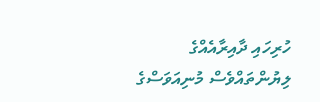ހުރިހައި ދާއިރާއެއްގެ ލިޔުންތައްވެސް މުނިއަވަސްގެ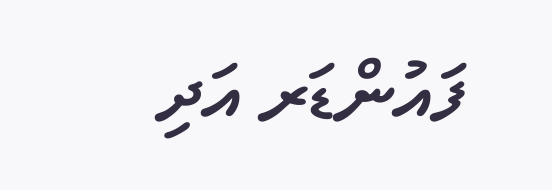ފައުންޑަރ އަދި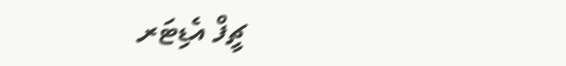ޗީފް އެޑިޓަރ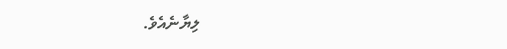ލިޔާނެއެވެ.